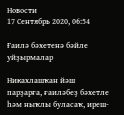Новости
17 Сентябрь 2020, 06:54

Ғаилә бәхетенә бәйле уйҙырмалар

Никахлашҡан йәш парҙарға, ғаиләбеҙ бәхетле һәм ныҡлы буласаҡ, иреш-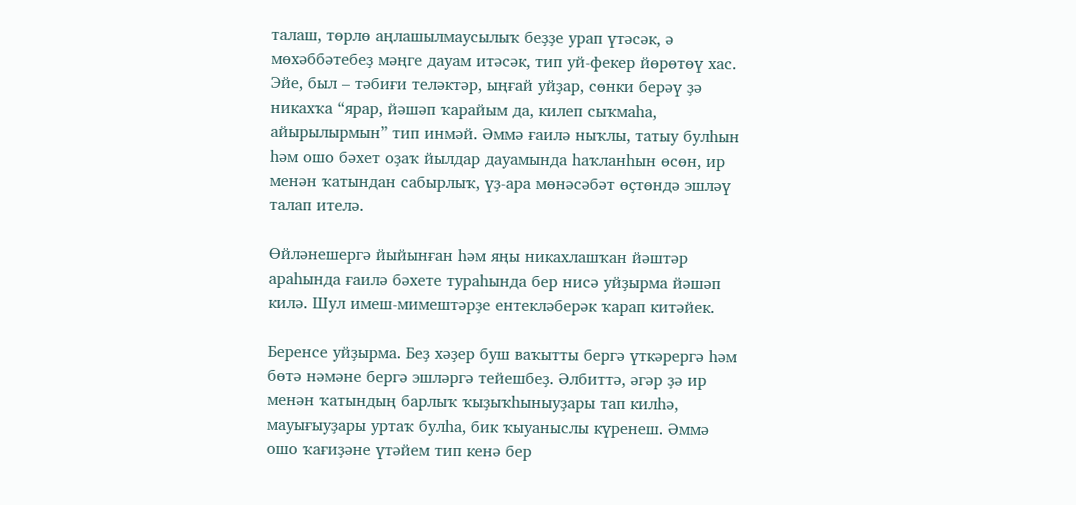талаш, төрлө аңлашылмаусылыҡ беҙҙе урап үтәсәк, ә мөхәббәтебеҙ мәңге дауам итәсәк, тип уй-фекер йөрөтөү хас. Эйе, был – тәбиғи теләктәр, ыңғай уйҙар, сөнки берәү ҙә никахҡа “ярар, йәшәп ҡарайым да, килеп сыҡмаһа, айырылырмын” тип инмәй. Әммә ғаилә ныҡлы, татыу булһын һәм ошо бәхет оҙаҡ йылдар дауамында һаҡланһын өсөн, ир менән ҡатындан сабырлыҡ, үҙ-ара мөнәсәбәт өҫтөндә эшләү талап ителә.

Өйләнешергә йыйынған һәм яңы никахлашҡан йәштәр араһында ғаилә бәхете тураһында бер нисә уйҙырма йәшәп килә. Шул имеш-мимештәрҙе ентекләберәк ҡарап китәйек.

Беренсе уйҙырма. Беҙ хәҙер буш ваҡытты бергә үткәрергә һәм бөтә нәмәне бергә эшләргә тейешбеҙ. Әлбиттә, әгәр ҙә ир менән ҡатындың барлыҡ ҡыҙыҡһыныуҙары тап килһә, мауығыуҙары уртаҡ булһа, бик ҡыуаныслы күренеш. Әммә ошо ҡағиҙәне үтәйем тип кенә бер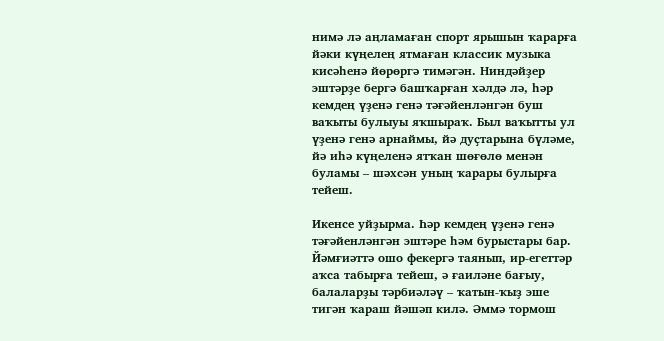нимә лә аңламаған спорт ярышын ҡарарға йәки күңелең ятмаған классик музыка кисәһенә йөрөргә тимәгән. Ниндәйҙер эштәрҙе бергә башҡарған хәлдә лә, һәр кемдең үҙенә генә тәғәйенләнгән буш ваҡыты булыуы яҡшыраҡ. Был ваҡытты ул үҙенә генә арнаймы, йә дуҫтарына бүләме, йә иһә күңеленә ятҡан шөғөлө менән буламы – шәхсән уның ҡарары булырға тейеш.

Икенсе уйҙырма. Һәр кемдең үҙенә генә тәғәйенләнгән эштәре һәм бурыстары бар. Йәмғиәттә ошо фекергә таянып, ир-егеттәр аҡса табырға тейеш, ә ғаиләне бағыу, балаларҙы тәрбиәләү – ҡатын-ҡыҙ эше тигән ҡараш йәшәп килә. Әммә тормош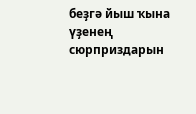беҙгә йыш ҡына үҙенең сюрприздарын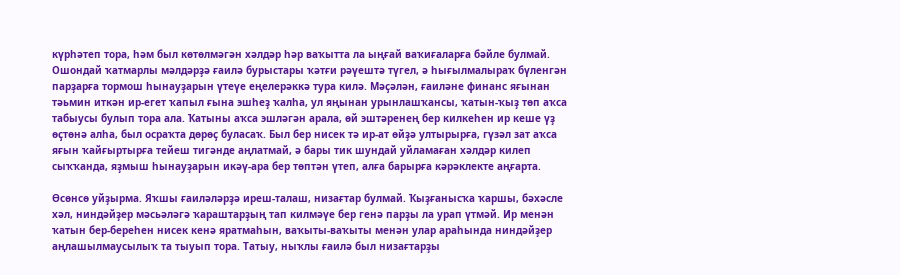күрһәтеп тора, һәм был көтөлмәгән хәлдәр һәр ваҡытта ла ыңғай ваҡиғаларға бәйле булмай. Ошондай ҡатмарлы мәлдәрҙә ғаилә бурыстары ҡәтғи рәүештә түгел, ә һығылмалыраҡ бүленгән парҙарға тормош һынауҙарын үтеүе еңелерәккә тура килә. Мәҫәлән, ғаиләне финанс яғынан тәьмин иткән ир-егет ҡапыл ғына эшһеҙ ҡалһа, ул яңынан урынлашҡансы, ҡатын-ҡыҙ төп аҡса табыусы булып тора ала. Ҡатыны аҡса эшләгән арала, өй эштәренең бер килкеһен ир кеше үҙ өҫтөнә алһа, был осраҡта дөрөҫ буласаҡ. Был бер нисек тә ир-ат өйҙә ултырырға, гүзәл зат аҡса яғын ҡайғыртырға тейеш тигәнде аңлатмай, ә бары тик шундай уйламаған хәлдәр килеп сыҡҡанда, яҙмыш һынауҙарын икәү-ара бер төптән үтеп, алға барырға кәрәклекте аңғарта.

Өсөнсө уйҙырма. Яҡшы ғаиләләрҙә иреш-талаш, низағтар булмай. Ҡыҙғанысҡа ҡаршы, бәхәсле хәл, ниндәйҙер мәсьәләгә ҡараштарҙың тап килмәүе бер генә парҙы ла урап үтмәй. Ир менән ҡатын бер-береһен нисек кенә яратмаһын, ваҡыты-ваҡыты менән улар араһында ниндәйҙер аңлашылмаусылыҡ та тыуып тора. Татыу, ныҡлы ғаилә был низағтарҙы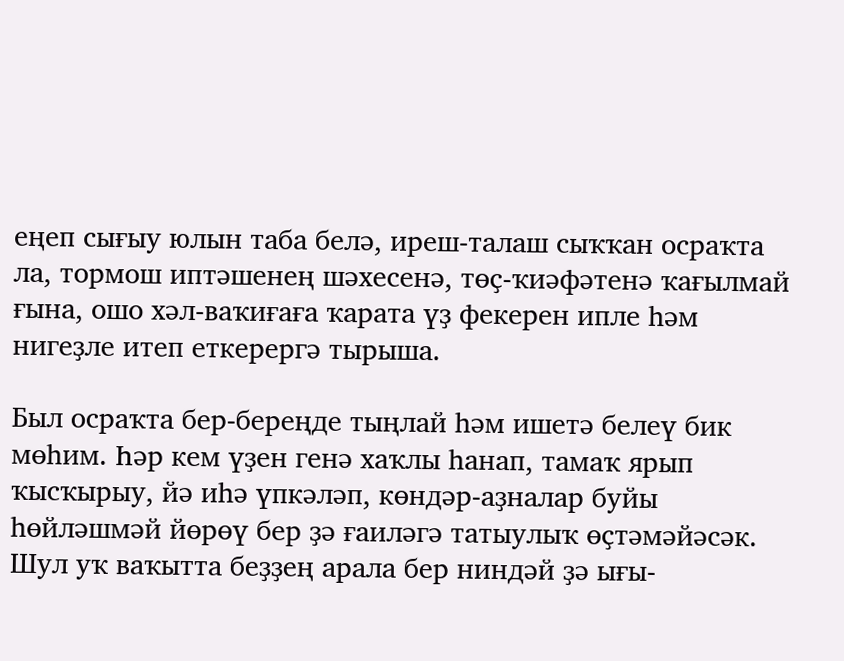еңеп сығыу юлын таба белә, иреш-талаш сыҡҡан осраҡта ла, тормош иптәшенең шәхесенә, төҫ-ҡиәфәтенә ҡағылмай ғына, ошо хәл-ваҡиғаға ҡарата үҙ фекерен ипле һәм нигеҙле итеп еткерергә тырыша.

Был осраҡта бер-береңде тыңлай һәм ишетә белеү бик мөһим. Һәр кем үҙен генә хаҡлы һанап, тамаҡ ярып ҡысҡырыу, йә иһә үпкәләп, көндәр-аҙналар буйы һөйләшмәй йөрөү бер ҙә ғаиләгә татыулыҡ өҫтәмәйәсәк. Шул уҡ ваҡытта беҙҙең арала бер ниндәй ҙә ығы-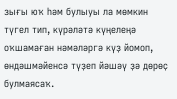зығы юҡ һәм булыуы ла мөмкин түгел тип, күрәләтә күңелеңә оҡшамаған нәмәләргә күҙ йомоп, өндәшмәйенсә түҙеп йәшәү ҙә дөрөҫ булмаясаҡ.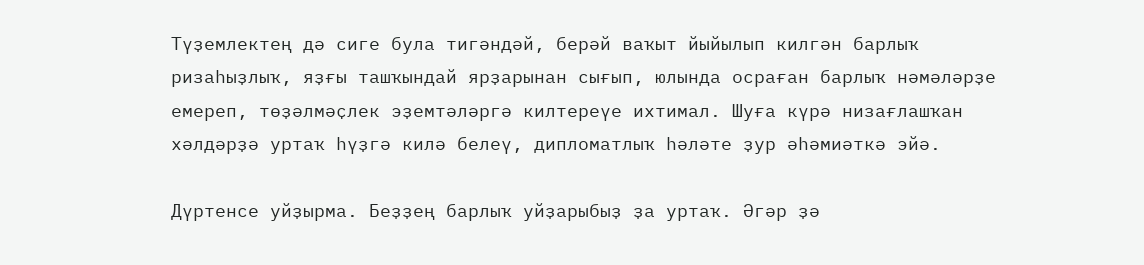Түҙемлектең дә сиге була тигәндәй, берәй ваҡыт йыйылып килгән барлыҡ ризаһыҙлыҡ, яҙғы ташҡындай ярҙарынан сығып, юлында осраған барлыҡ нәмәләрҙе емереп, төҙәлмәҫлек эҙемтәләргә килтереүе ихтимал. Шуға күрә низағлашҡан хәлдәрҙә уртаҡ һүҙгә килә белеү, дипломатлыҡ һәләте ҙур әһәмиәткә эйә.

Дүртенсе уйҙырма. Беҙҙең барлыҡ уйҙарыбыҙ ҙа уртаҡ. Әгәр ҙә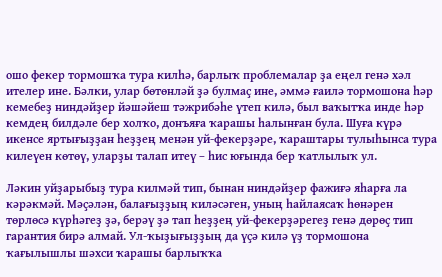ошо фекер тормошҡа тура килһә, барлыҡ проблемалар ҙа еңел генә хәл ителер ине. Бәлки, улар бөтөнләй ҙә булмаҫ ине, әммә ғаилә тормошона һәр кемебеҙ ниндәйҙер йәшәйеш тәжрибәһе үтеп килә, был ваҡытҡа инде һәр кемдең билдәле бер холҡо, донъяға ҡарашы һалынған була. Шуға күрә икенсе яртығыҙҙан һеҙҙең менән уй-фекерҙәре, ҡараштары тулыһынса тура килеүен көтөү, уларҙы талап итеү – һис юғында бер ҡатлылыҡ ул.

Ләкин уйҙарыбыҙ тура килмәй тип, бынан ниндәйҙер фажиғә яһарға ла кәрәкмәй. Мәҫәлән, балағыҙҙың киләсәген, уның һайлаясаҡ һөнәрен төрлөсә күрһәгеҙ ҙә, берәү ҙә тап һеҙҙең уй-фекерҙәрегеҙ генә дөрөҫ тип гарантия бирә алмай. Ул-ҡыҙығыҙҙың да үҫә килә үҙ тормошона ҡағылышлы шәхси ҡарашы барлыҡҡа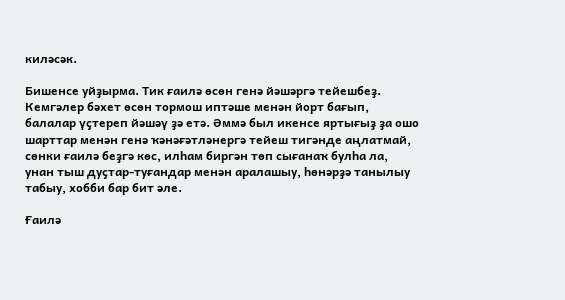киләсәк.

Бишенсе уйҙырма. Тик ғаилә өсөн генә йәшәргә тейешбеҙ. Кемгәлер бәхет өсөн тормош иптәше менән йорт бағып, балалар үҫтереп йәшәү ҙә етә. Әммә был икенсе яртығыҙ ҙа ошо шарттар менән генә ҡәнәғәтләнергә тейеш тигәнде аңлатмай, сөнки ғаилә беҙгә көс, илһам биргән төп сығанаҡ булһа ла, унан тыш дуҫтар-туғандар менән аралашыу, һөнәрҙә танылыу табыу, хобби бар бит әле.

Ғаилә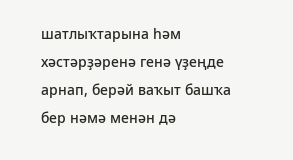шатлыҡтарына һәм хәстәрҙәренә генә үҙеңде арнап, берәй ваҡыт башҡа бер нәмә менән дә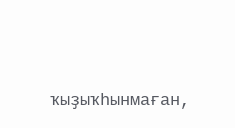ҡыҙыҡһынмаған,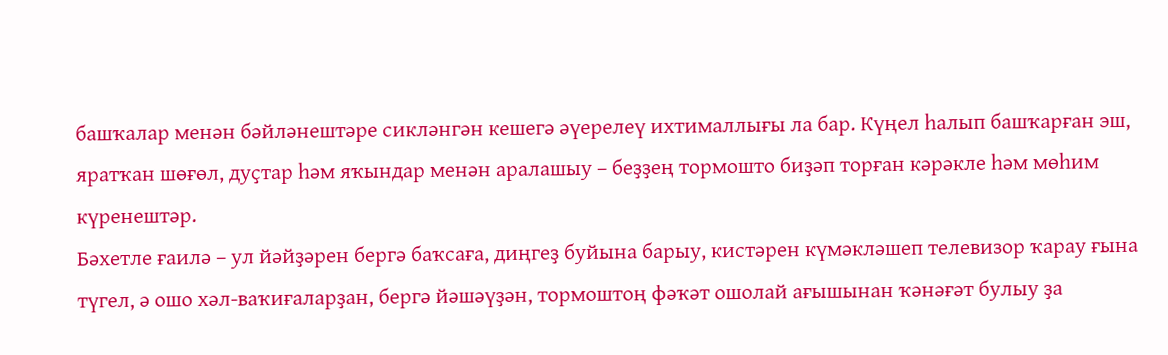башҡалар менән бәйләнештәре сикләнгән кешегә әүерелеү ихтималлығы ла бар. Күңел һалып башҡарған эш, яратҡан шөғөл, дуҫтар һәм яҡындар менән аралашыу – беҙҙең тормошто биҙәп торған кәрәкле һәм мөһим күренештәр.
Бәхетле ғаилә – ул йәйҙәрен бергә баҡсаға, диңгеҙ буйына барыу, кистәрен күмәкләшеп телевизор ҡарау ғына түгел, ә ошо хәл-ваҡиғаларҙан, бергә йәшәүҙән, тормоштоң фәҡәт ошолай ағышынан ҡәнәғәт булыу ҙа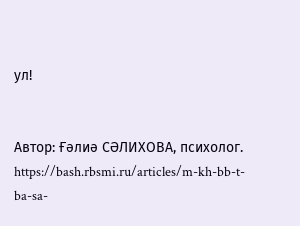ул!


Автор: Ғәлиә СӘЛИХОВА, психолог.
https://bash.rbsmi.ru/articles/m-kh-bb-t-ba-sa-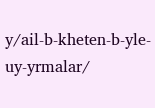y/ail-b-kheten-b-yle-uy-yrmalar/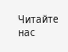Читайте нас